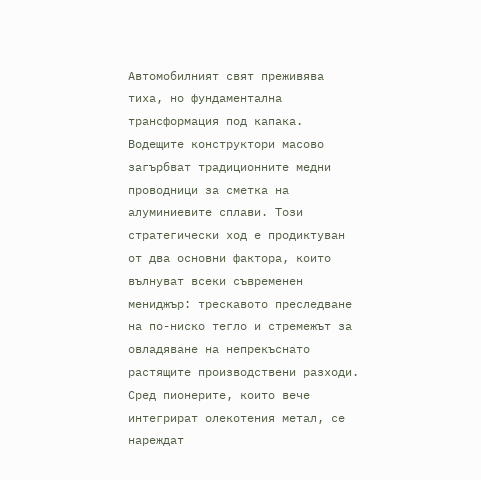Автомобилният свят преживява тиха, но фундаментална трансформация под капака. Водещите конструктори масово загърбват традиционните медни проводници за сметка на алуминиевите сплави. Този стратегически ход е продиктуван от два основни фактора, които вълнуват всеки съвременен мениджър: трескавото преследване на по-ниско тегло и стремежът за овладяване на непрекъснато растящите производствени разходи. Сред пионерите, които вече интегрират олекотения метал, се нареждат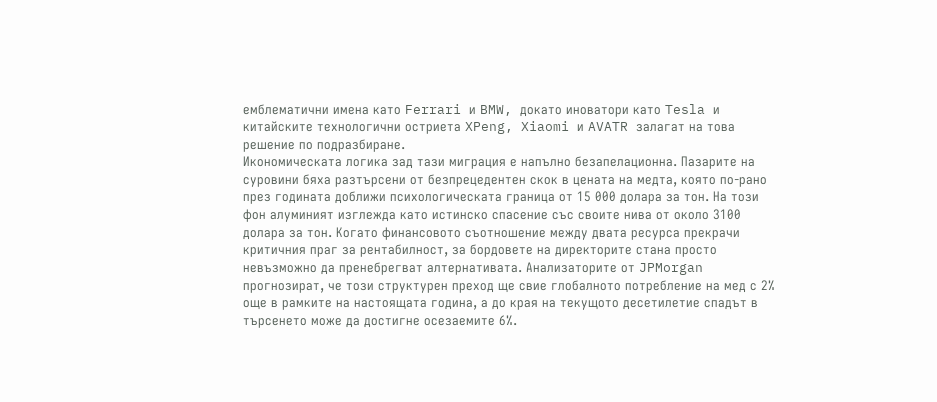емблематични имена като Ferrari и BMW, докато иноватори като Tesla и китайските технологични остриета XPeng, Xiaomi и AVATR залагат на това решение по подразбиране.
Икономическата логика зад тази миграция е напълно безапелационна. Пазарите на суровини бяха разтърсени от безпрецедентен скок в цената на медта, която по-рано през годината доближи психологическата граница от 15 000 долара за тон. На този фон алуминият изглежда като истинско спасение със своите нива от около 3100 долара за тон. Когато финансовото съотношение между двата ресурса прекрачи критичния праг за рентабилност, за бордовете на директорите стана просто невъзможно да пренебрегват алтернативата. Анализаторите от JPMorgan прогнозират, че този структурен преход ще свие глобалното потребление на мед с 2% още в рамките на настоящата година, а до края на текущото десетилетие спадът в търсенето може да достигне осезаемите 6%.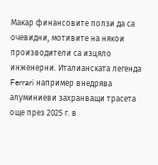Макар финансовите ползи да са очевидни, мотивите на някои производители са изцяло инженерни. Италианската легенда Ferrari например внедрява алуминиеви захранващи трасета още през 2025 г. в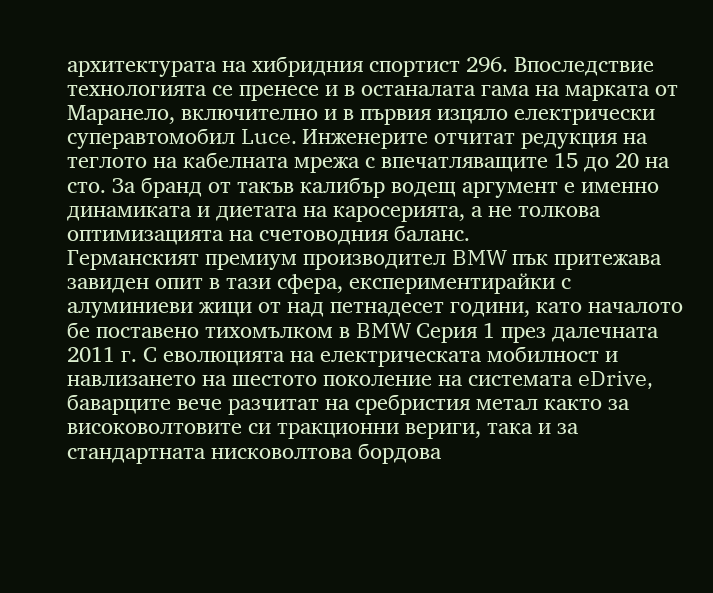архитектурата на хибридния спортист 296. Впоследствие технологията се пренесе и в останалата гама на марката от Маранело, включително и в първия изцяло електрически суперавтомобил Luce. Инженерите отчитат редукция на теглото на кабелната мрежа с впечатляващите 15 до 20 на сто. За бранд от такъв калибър водещ аргумент е именно динамиката и диетата на каросерията, а не толкова оптимизацията на счетоводния баланс.
Германският премиум производител BMW пък притежава завиден опит в тази сфера, експериментирайки с алуминиеви жици от над петнадесет години, като началото бе поставено тихомълком в BMW Серия 1 през далечната 2011 г. С еволюцията на електрическата мобилност и навлизането на шестото поколение на системата eDrive, баварците вече разчитат на сребристия метал както за високоволтовите си тракционни вериги, така и за стандартната нисковолтова бордова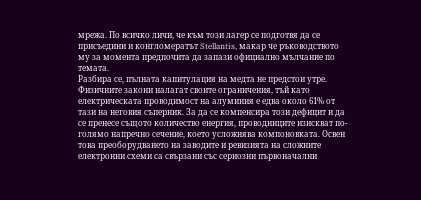мрежа. По всичко личи, че към този лагер се подготвя да се присъедини и конгломератът Stellantis, макар че ръководството му за момента предпочита да запази официално мълчание по темата.
Разбира се, пълната капитулация на медта не предстои утре. Физичните закони налагат своите ограничения, тъй като електрическата проводимост на алуминия е едва около 61% от тази на неговия съперник. За да се компенсира този дефицит и да се пренесе същото количество енергия, проводниците изискват по-голямо напречно сечение, което усложнява компоновката. Освен това преоборудването на заводите и ревизията на сложните електронни схеми са свързани със сериозни първоначални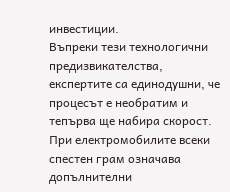инвестиции.
Въпреки тези технологични предизвикателства, експертите са единодушни, че процесът е необратим и тепърва ще набира скорост. При електромобилите всеки спестен грам означава допълнителни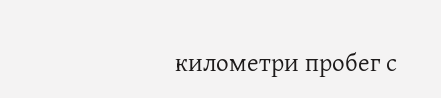километри пробег с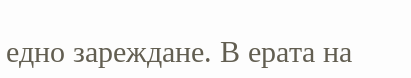едно зареждане. В ерата на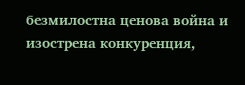безмилостна ценова война и изострена конкуренция,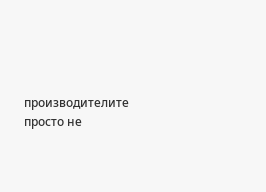производителите просто не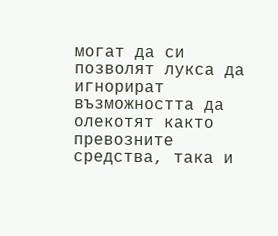могат да си позволят лукса да игнорират възможността да олекотят както превозните средства, така и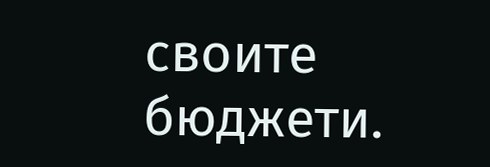своите бюджети.